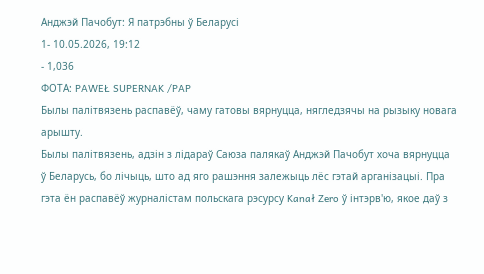Анджэй Пачобут: Я патрэбны ў Беларусі
1- 10.05.2026, 19:12
- 1,036
ФОТА: PAWEŁ SUPERNAK /PAP
Былы палітвязень распавёў, чаму гатовы вярнуцца, нягледзячы на рызыку новага арышту.
Былы палітвязень, адзін з лідараў Саюза палякаў Анджэй Пачобут хоча вярнуцца ў Беларусь, бо лічыць, што ад яго рашэння залежыць лёс гэтай арганізацыі. Пра гэта ён распавёў журналістам польскага рэсурсу Kanał Zero ў інтэрв'ю, якое даў з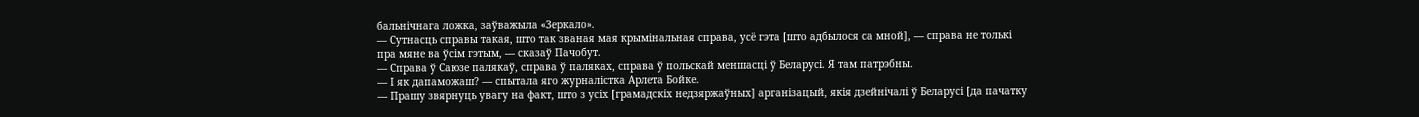бальнічнага ложка, заўважыла «Зеркало».
— Сутнасць справы такая, што так званая мая крымінальная справа, усё гэта [што адбылося са мной], — справа не толькі пра мяне ва ўсім гэтым, — сказаў Пачобут.
— Справа ў Саюзе палякаў, справа ў паляках, справа ў польскай меншасці ў Беларусі. Я там патрэбны.
— І як дапаможаш? — спытала яго журналістка Арлета Бойке.
— Прашу звярнуць увагу на факт, што з усіх [грамадскіх недзяржаўных] арганізацый, якія дзейнічалі ў Беларусі [да пачатку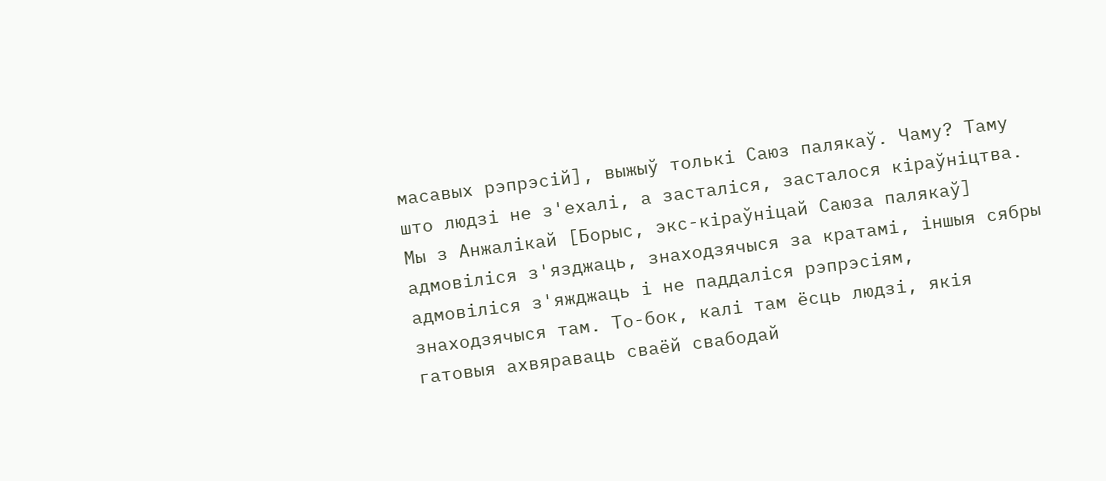масавых рэпрэсій], выжыў толькі Саюз палякаў. Чаму? Таму што людзі не з'ехалі, а засталіся, засталося кіраўніцтва. Мы з Анжалікай [Борыс, экс-кіраўніцай Саюза палякаў] адмовіліся з'язджаць, знаходзячыся за кратамі, іншыя сябры адмовіліся з'яжджаць і не паддаліся рэпрэсіям, знаходзячыся там. То-бок, калі там ёсць людзі, якія гатовыя ахвяраваць сваёй свабодай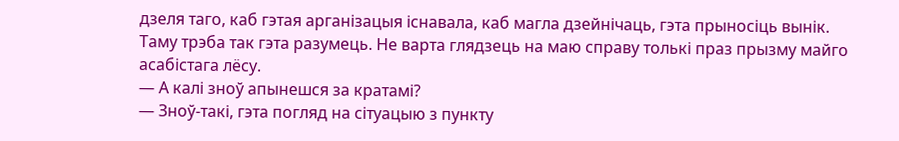дзеля таго, каб гэтая арганізацыя існавала, каб магла дзейнічаць, гэта прыносіць вынік. Таму трэба так гэта разумець. Не варта глядзець на маю справу толькі праз прызму майго асабістага лёсу.
— А калі зноў апынешся за кратамі?
— Зноў-такі, гэта погляд на сітуацыю з пункту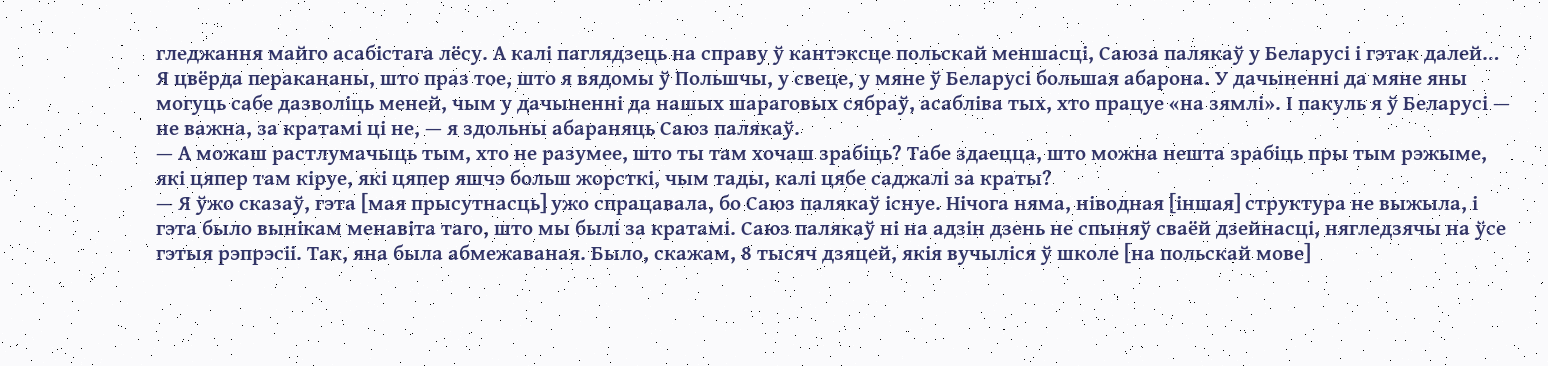гледжання майго асабістага лёсу. А калі паглядзець на справу ў кантэксце польскай меншасці, Саюза палякаў у Беларусі і гэтак далей… Я цвёрда перакананы, што праз тое, што я вядомы ў Польшчы, у свеце, у мяне ў Беларусі большая абарона. У дачыненні да мяне яны могуць сабе дазволіць меней, чым у дачыненні да нашых шараговых сябраў, асабліва тых, хто працуе «на зямлі». І пакуль я ў Беларусі — не важна, за кратамі ці не, — я здольны абараняць Саюз палякаў.
— А можаш растлумачыць тым, хто не разумее, што ты там хочаш зрабіць? Табе здаецца, што можна нешта зрабіць пры тым рэжыме, які цяпер там кіруе, які цяпер яшчэ больш жорсткі, чым тады, калі цябе саджалі за краты?
— Я ўжо сказаў, гэта [мая прысутнасць] ужо спрацавала, бо Саюз палякаў існуе. Нічога няма, ніводная [іншая] структура не выжыла, і гэта было вынікам менавіта таго, што мы былі за кратамі. Саюз палякаў ні на адзін дзень не спыняў сваёй дзейнасці, нягледзячы на ўсе гэтыя рэпрэсіі. Так, яна была абмежаваная. Было, скажам, 8 тысяч дзяцей, якія вучыліся ў школе [на польскай мове]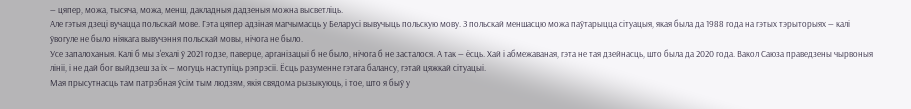— цяпер, можа, тысяча, можа, менш, дакладныя дадзеныя можна высветліць.
Але гэтыя дзеці вучацца польскай мове. Гэта цяпер адзіная магчымасць у Беларусі вывучыць польскую мову. З польскай меншасцю можа паўтарыцца сітуацыя, якая была да 1988 года на гэтых тэрыторыях — калі ўвогуле не было ніякага вывучэння польскай мовы, нічога не было.
Усе запалоханыя. Калі б мы з'ехалі ў 2021 годзе, паверце, арганізацыі б не было, нічога б не засталося. А так — ёсць. Хай і абмежаваная, гэта не тая дзейнасць, што была да 2020 года. Вакол Саюза праведзены чырвоныя лініі, і не дай бог выйдзеш за іх — могуць наступіць рэпрэсіі. Ёсць разуменне гэтага балансу, гэтай цяжкай сітуацыі.
Мая прысутнасць там патрэбная ўсім тым людзям, якія свядома рызыкуюць, і тое, што я быў у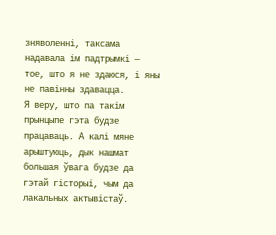зняволенні, таксама надавала ім падтрымкі — тое, што я не здаюся, і яны не павінны здавацца.
Я веру, што па такім прынцыпе гэта будзе працаваць. А калі мяне арыштуюць, дык нашмат большая ўвага будзе да гэтай гісторыі, чым да лакальных актывістаў.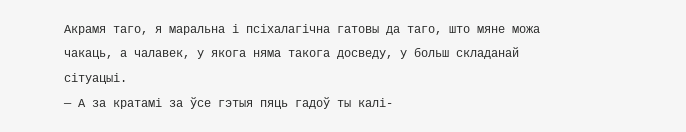Акрамя таго, я маральна і псіхалагічна гатовы да таго, што мяне можа чакаць, а чалавек, у якога няма такога досведу, у больш складанай сітуацыі.
— А за кратамі за ўсе гэтыя пяць гадоў ты калі-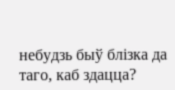небудзь быў блізка да таго, каб здацца?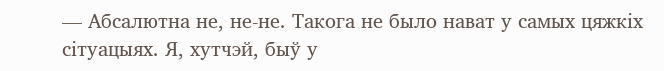— Абсалютна не, не-не. Такога не было нават у самых цяжкіх сітуацыях. Я, хутчэй, быў у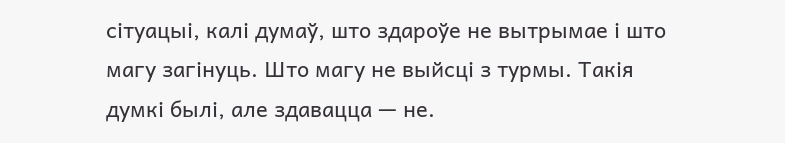сітуацыі, калі думаў, што здароўе не вытрымае і што магу загінуць. Што магу не выйсці з турмы. Такія думкі былі, але здавацца — не.